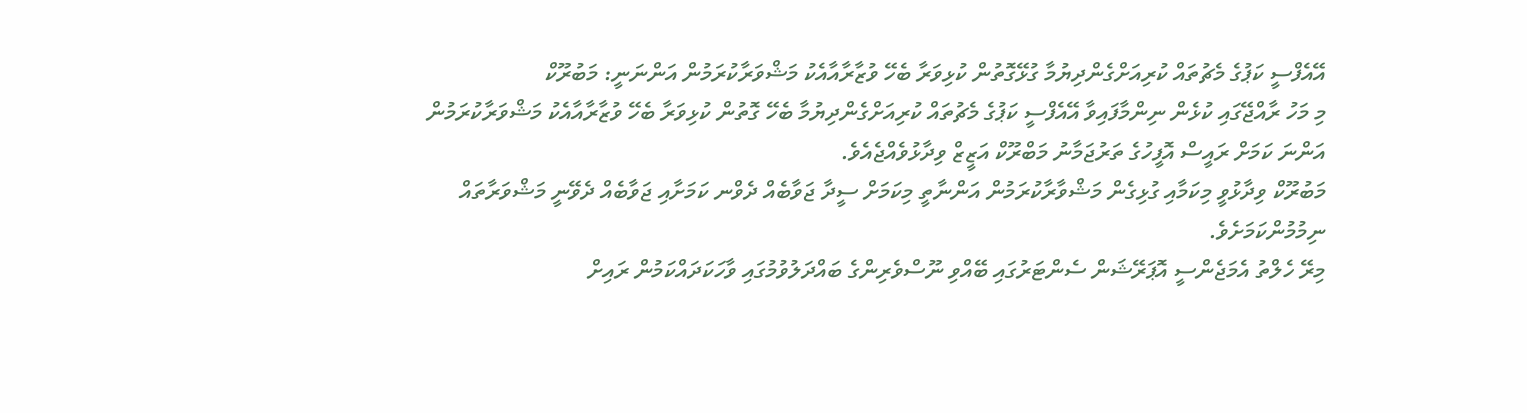އޭއެފްސީ ކަޕުގެ މެޗުތައް ކުރިއަށްގެންދިޔުމާ ގުޅޭގޮތުން ކުޅިވަރާ ބެހޭ ވުޒާރާއާއެކު މަޝްވަރާކުރަމުން އަންނަނީ: މަބުރޫކް
މި މަހު ރާއްޖޭގައި ކުޅެން ނިންމާފައިވާ އޭއެފްސީ ކަޕުގެ މެޗުތައް ކުރިއަށްގެންދިޔުމާ ބެހޭ ގޮތުން ކުޅިވަރާ ބެހޭ ވުޒާރާއާއެކު މަޝްވަރާކުރަމުން އަންނަ ކަމަށް ރައީސް އޮފީހުގެ ތަރުޖަމާނު މަބްރޫކް އަޒީޒް ވިދާޅުވެއްޖެއެވެ.
މަބުރޫކް ވިދާޅުވީ މިކަމާއި ގުޅިގެން މަޝްވާރާކުރަމުން އަންނާތީ މިކަމަށް ސީދާ ޖަވާބެއް ދެވްނ ކަމަށާއި ޖަވާބެއް ދެވޭނީ މަޝްވަރާތައް ނިމުމުންކަމަށެވެ.
މިރޭ ހެލްތު އެމަޖެންސީ އޮޕަރޭޝަން ސެންޓަރުގައި ބޭއްވި ނޫސްވެރިންގެ ބައްދަލުވުމުގައި ވާހަކަދައްކަމުން ރައިށް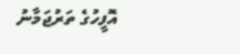އޮފީހުގެ ތަރުޖަމާނު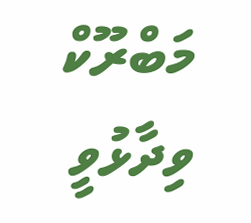މަބްރޫކް ވިދާޅުވީ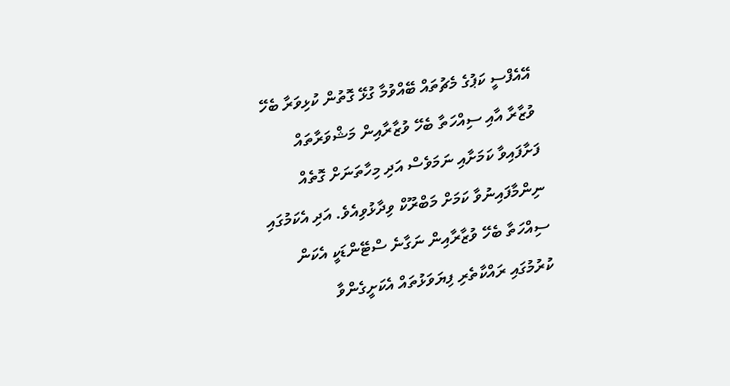އޭއެފްސީ ކަޕުގެ މެޗުތައް ބޭއްވުމާ ގުޅޭ ގޮތުން ކުޅިވަރާ ބެހޭ ވުޒާރާ އާއި ސިއްހަތާ ބެހޭ ވުޒާރާއިން މަޝްވަރާތައް ފަށާފައިވާ ކަމަށާއި ނަމަވެސް އަދި މިހާތަނަށް ގޮތެއް ނިންމާފައިނުވާ ކަމަށް މަބްރޫކް ވިދާޅުވިއެވެ. އަދި އެކަމުގައި ސިއްހަތާ ބެހޭ ވުޒާރާއިން ނަގާނެ ސްޓޭންޑަކީ އެކަން ކުރުމުގައި ރައްކާތެރި ފިޔަވަޅުތައް އެކަށީގެންވާ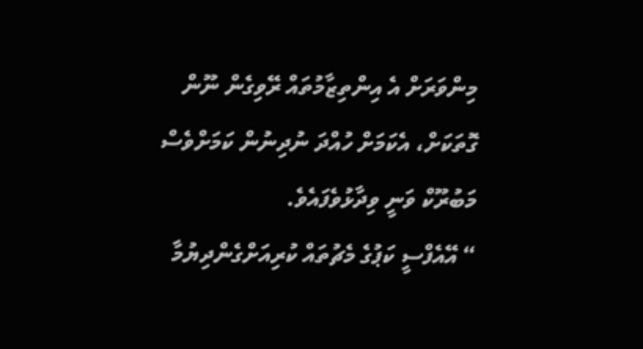މިންވަރަށް އެ އިންތިޒާމުތައް ރޭވިގެން ނޫން ގޮތަކަށް، އެކަމަށް ހުއްދަ ނުދިނުން ކަމަށްވެސް މަބުރޫކް ވަނީ ވިދާޅުވެފައެވެ.
“ އޭއެފްސީ ކަޕުގެ މެޗުތައް ކުރިއަށްގެންދިޔުމާ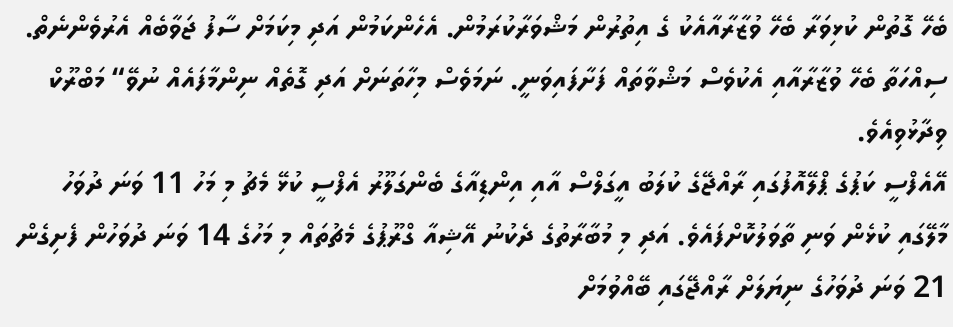ބެހޭ ގޮތުން ކުޅިވަރާ ބެހޭ ވުޒާރާއާއެކު ގެ އިތުރުން މަޝްވަރާކުރަމުން. އެހެންކަމުން އަދި މިކަމަށް ސާފު ޖަވާބެއް އެރުވެންނެތް. ސިއްހަތާ ބެހޭ ވުޒާރާއާއި އެކުވެސް މަޝްވާތައް ފަށާފައިވަނީ. ނަމަވެސް މިހާތަނަށް އަދި ގޮތެއް ނިންމާފައެއް ނުވޭ“ މަބްރޫކް ވިދާޅުވިއެވެ.
އޭއެފްސީ ކަޕުގެ ޕްލޭއޮފުގައި ރާއްޖޭގެ ކުލަބު އީގަލްސް އާއި އިންޑިއާގެ ބެންގަލޫރު އެފްސީ ކުޅޭ މެޗު މި މަހު 11 ވަނަ ދުވަހު މާލޭގައި ކުޅެން ވަނި ތާވަލުކޮށްފައެވެ. އަދި މި މުބާރާތުގެ ދެކުނު އޭޝިއާ ގްރޫޕުގެ މެޗުތައް މި މަހުގެ 14 ވަނަ ދުވަހުން ފެށިގެން 21 ވަނަ ދުވަހުގެ ނިޔަލަށް ރާއްޖޭގައި ބޭއްވުމަށް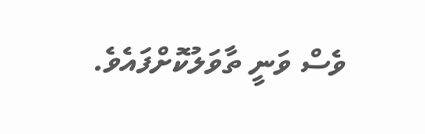ވެސް ވަނީ ތާވަލުކޮށްފައެވެ.